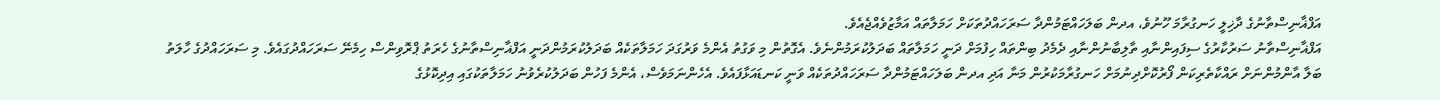އަފްޣާނިސްތާނުގެ ދާޚިލީ ހަނގުރާމަ ހޫނުވެ، އދން ބަލަހައްޓަމުންދާ ސަރަހައްދުތަކަށް ހަމަލާތައް އަމާޒުވެއްޖެއެވެ.
އަފްޣާނިސްތާނު ސަރުކާރުގެ ސިފައިންނާއި ތާލިބާނުންނާއި ދެމެދު ބިންތައް ހިފުމަށް ދަނީ ހަމަލާތައް ބަދަލުކުރަމުންނެވެ. އެގޮތުން މި ވަގުތު އެންމެ ވަރުގަދަ ހަމަލާތަކެއް ބަދަލުކުރަމުންދަނީ އަފްޣާނިސްތާނުގެ ހެރަތު ޕްރޮވިންސް ހިމެނޭ ސަރަހައްދުގައެވެ. މި ސަރަހައްދުގެ ހާލަތު ބަލާ އާންމުންނަށް ރައްކާތެރިކަން ފޯރުކޮށްދިނުމަށް ހަނގުރާމަކުރުން މަނާ އަދި އދން ބަލަހައްޓަމުންދާ ސަރަހައްދުތަކެއް ވަނީ ކަނޑައަޅާފައެވެ. އެހެންނަމަވެސް، އެންމެ ފަހުން ބަދަލުކުރެވުނު ހަމަލާތަކުގައި އިދިކޮޅުގެ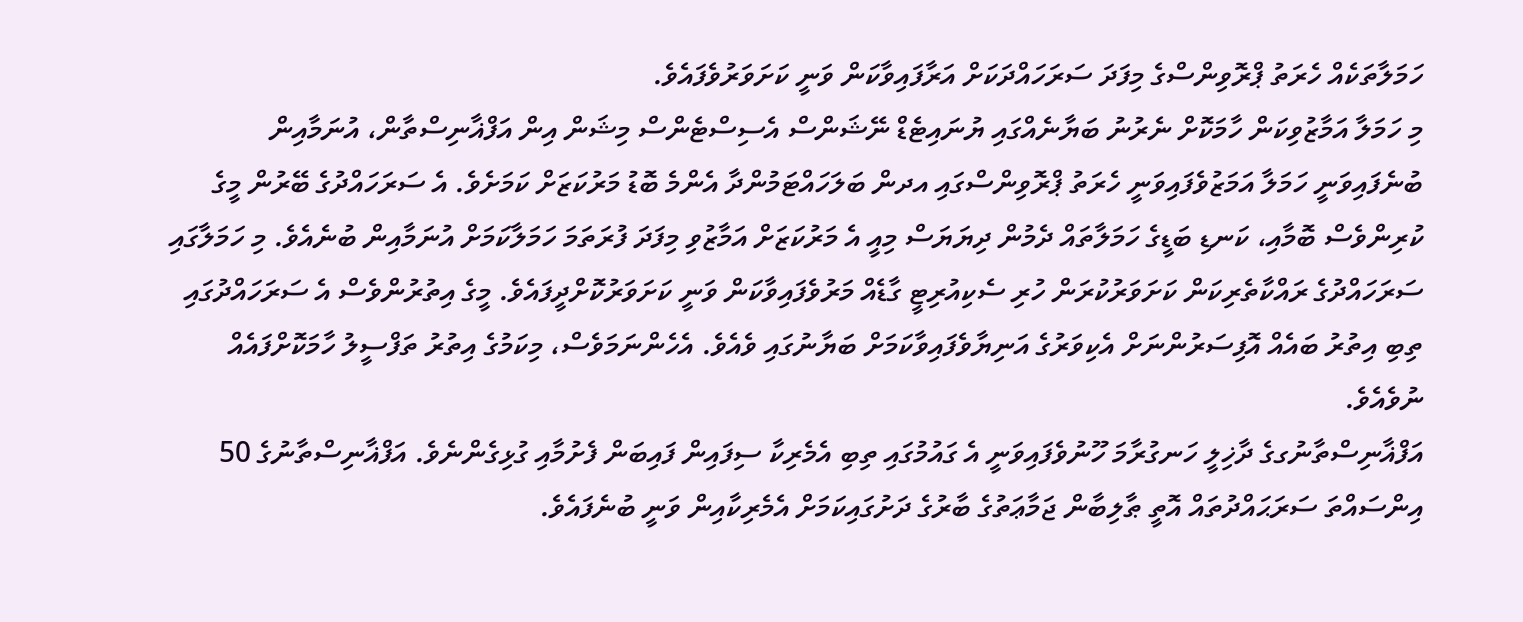ހަމަލާތަކެއް ހެރަތު ޕްރޮވިންސްގެ މިފަދަ ސަރަހައްދަކަށް އަރާފައިވާކަން ވަނީ ކަށަވަރުވެފައެވެ.
މި ހަމަލާ އަމާޒުވިކަން ހާމަކޮށް ނެރުނު ބަޔާނެއްގައި ޔުނައިޓެޑް ނޭޝަންސް އެސިސްޓެންސް މިޝަން އިން އަފްޣާނިސްތާން، އުނަމާއިން ބުނެފައިވަނީ ހަމަލާ އަމަޒުވެފައިވަނީ ހެރަތު ޕްރޮވިންސްގައި އދން ބަލަހައްޓަމުންދާ އެންމެ ބޮޑު މަރުކަޒަށް ކަމަށެވެ. އެ ސަރަހައްދުގެ ބޭރުން މީގެ ކުރިންވެސް ބޮމާއި، ކަނޑި ބަޑީގެ ހަމަލާތައް ދެމުން ދިޔަޔަސް މިއީ އެ މަރުކަޒަށް އަމާޒުވި މިފަދަ ފުރަތަމަ ހަމަލާކަމަށް އުނަމާއިން ބުނެއެވެ. މި ހަމަލާގައި ސަރަހައްދުގެ ރައްކާތެރިކަން ކަށަވަރުކުރަން ހުރި ސެކިއުރިޓީ ގާޑެއް މަރުވެފައިވާކަން ވަނީ ކަށަވަރުކޮށްދީފައެވެ. މީގެ އިތުރުންވެސް އެ ސަރަހައްދުގައި ތިބި އިތުރު ބައެއް އޮފިސަރުންނަށް އެކިވަރުގެ އަނިޔާވެފައިވާކަމަށް ބަޔާނުގައި ވެއެވެ. އެހެންނަމަވެސް، މިކަމުގެ އިތުރު ތަފްސީލު ހާމަކޮށްފައެއް ނުވެއެވެ.
އަފްޣާނިސްތާނުގގެ ދާޚިލީ ހަނގުރާމަ ހޫނުވެފައިވަނީ އެ ގައުމުގައި ތިބި އެމެރިކާ ސިފައިން ފައިބަން ފެށުމާއި ގުޅިގެންނެވެ. އަފްޣާނިސްތާނުގެ 50 އިންސައްތަ ސަރަޙައްދުތައް އޮތީ ޠާލިބާން ޖަމާޢަތުގެ ބާރުގެ ދަށުގައިކަމަށް އެމެރިކާއިން ވަނީ ބުނެފައެވެ.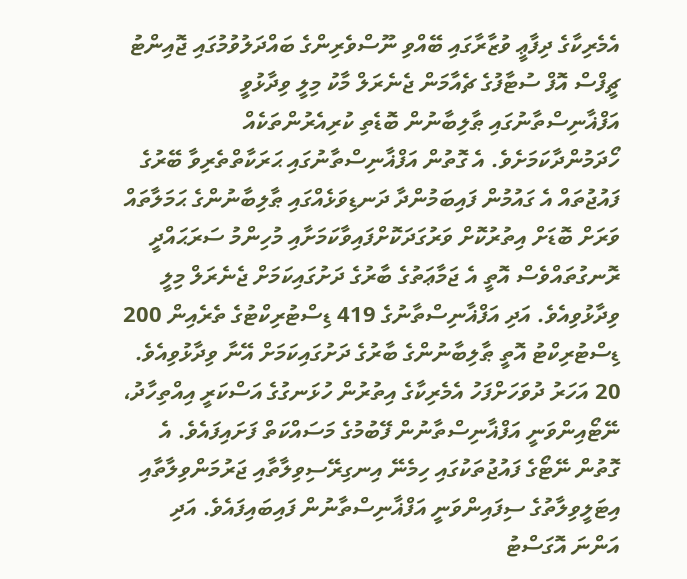އެމެރިކާގެ ދިފާޢީ ވުޒާރާގައި ބޭއްވި ނޫސްވެރިންގެ ބައްދަލުވުމުގައި ޖޮއިންޓު ޗީފްސް އޮފް ސުޓާފުގެ ޗެއާމަން ޖެނެރަލް މާކު މިލީ ވިދާޅުވީ އަފްޣާނިސްތާނުގައި ޠާލިބާނުން ބޮޑެތި ކުރިއެރުންތަކެއް ހޯދަމުންދާކަމަށެވެ. އެ ގޮތުން އަފްޣާނިސްތާނުގައި ޙަރަކާތްތެރިވާ ބޭރުގެ ފައުޖުތައް އެ ގައުމުން ފައިބަމުންދާ ދަނޑިވަޅެއްގައި ޠާލިބާނުންގެ ޙަމަލާތައް ވަރަށް ބޮޑަށް އިތުރުކޮށް ވަރުގަދަކޮށްފައިވާކަމަށާއި މުހިންމު ސަރަޙައްދީ ރޮނގުތައްވެސް އޮތީ އެ ޖަމާޢަތުގެ ބާރުގެ ދަށުގައިކަމަށް ޖެނެރަލް މިލީ ވިދާޅުވިއެވެ. އަދި އަފްޣާނިސްތާނުގެ 419 ޑިސްޓުރިކްޓުގެ ތެރެއިން 200 ޑިސްޓުރިކްޓު އޮތީ ޠާލިބާނުންގެ ބާރުގެ ދަށުގައިކަމަށް އޭނާ ވިދާޅުވިއެވެ.
20 އަހަރު ދުވަހަށްފަހު އެމެރިކާގެ އިތުރުން ހުޅަނގުގެ އަސްކަރީ އިއްތިހާދު، ނޭޓޯއިންވަނީ އަފްޣާނިސްތާނުން ފޭބުމުގެ މަސައްކަތް ފަށައިފައެވެ. އެ ގޮތުން ނޭޓޯގެ ފައުޖުތަކުގައި ހިމެނޭ އިނގިރޭސިވިލާތާއި ޖަރުމަންވިލާތާއި އިޓަލީވިލާތުގެ ސިފައިންވަނީ އަފްޣާނިސްތާނުން ފައިބައިފައެވެ. އަދި އަންނަ އޮގަސްޓު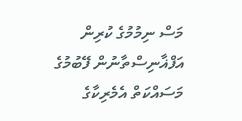މަސް ނިމުމުގެ ކުރިން އަފްޣާނިސްތާނުން ފޭބުމުގެ މަސައްކަތް އެމެރިކާގެ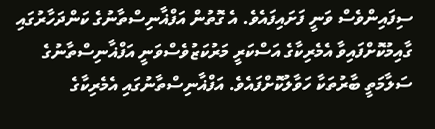ސިފައިންވެސް ވަނީ ފަށައިފައެވެ. އެ ގޮތުން އަފްޣާނިސްތާނުގެ ކަންދަހާރުގައި ގާއިމުކޮށްފައިވާ އެމެރިކާގެ އަސްކަރީ މަރުކަޒުވެސްވަނީ އަފްޣާނިސްތާނުގެ ސަލާމަތީ ބާރުތަކާ ހަވާލުކޮށްފައެވެ. އަފްޣާނިސްތާނުގައި އެމެރިކާގެ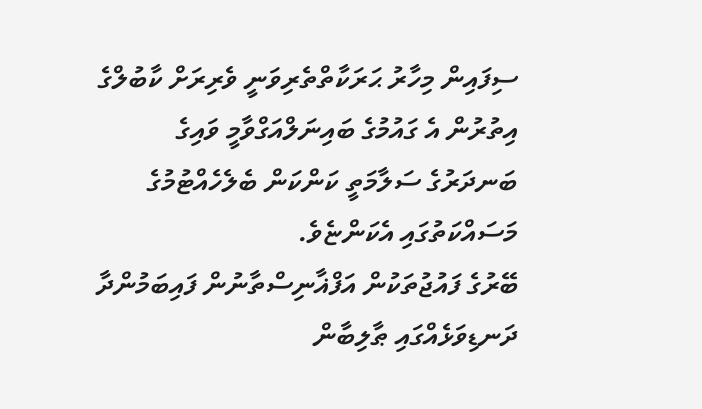ސިފައިން މިހާރު ޙަރަކާތްތެރިވަނީ ވެރިރަށް ކާބުލްގެ އިތުރުން އެ ގައުމުގެ ބައިނަލްއަގްވާމީ ވައިގެ ބަނދަރުގެ ސަލާމަތީ ކަންކަން ބެލެހެއްޓުމުގެ މަސައްކަތުގައި އެކަންޏެވެ.
ބޭރުގެ ފައުޖުތަކުން އަފްޣާނިސްތާނުން ފައިބަމުންދާ ދަނޑިވަޅެއްގައި ޠާލިބާން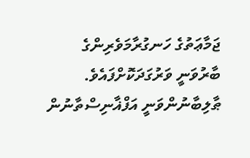ޖަމާޢަތުގެ ހަނގުރާމަވެރިންގެ ބާރުވަނީ ވަރުގަދަކޮށްފައެވެ. ޠާލިބާނުންވަނީ އަފްޣާނިސްތާނުން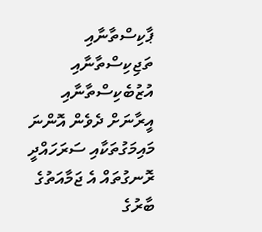ޕާކިސްތާނާއި ތަޖިކިސްތާނާއި އުޒުބެކިސްތާނާއި އީރާނަށް ދެވެން އޮންނަ މައިމަގުތަކާއި ސަރަހައްދީ ރޮނގުތައް އެ ޖަމާއަތުގެ ބާރުގެ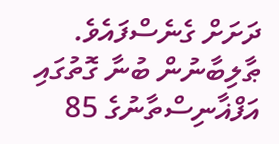ދަށަށް ގެނެސްފައެވެ. ޠާލިބާނުން ބުނާ ގޮތުގައި އަފްޣާނިސްތާނުގެ 85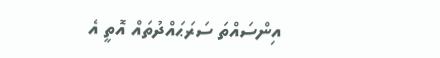އިންސައްތަ ސަރަޙައްދުތައް އޮތީ އެ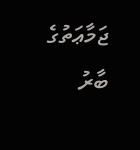ޖަމާޢަތުގެ ބާރު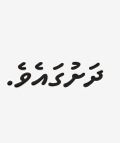ދަށުގައެވެ.